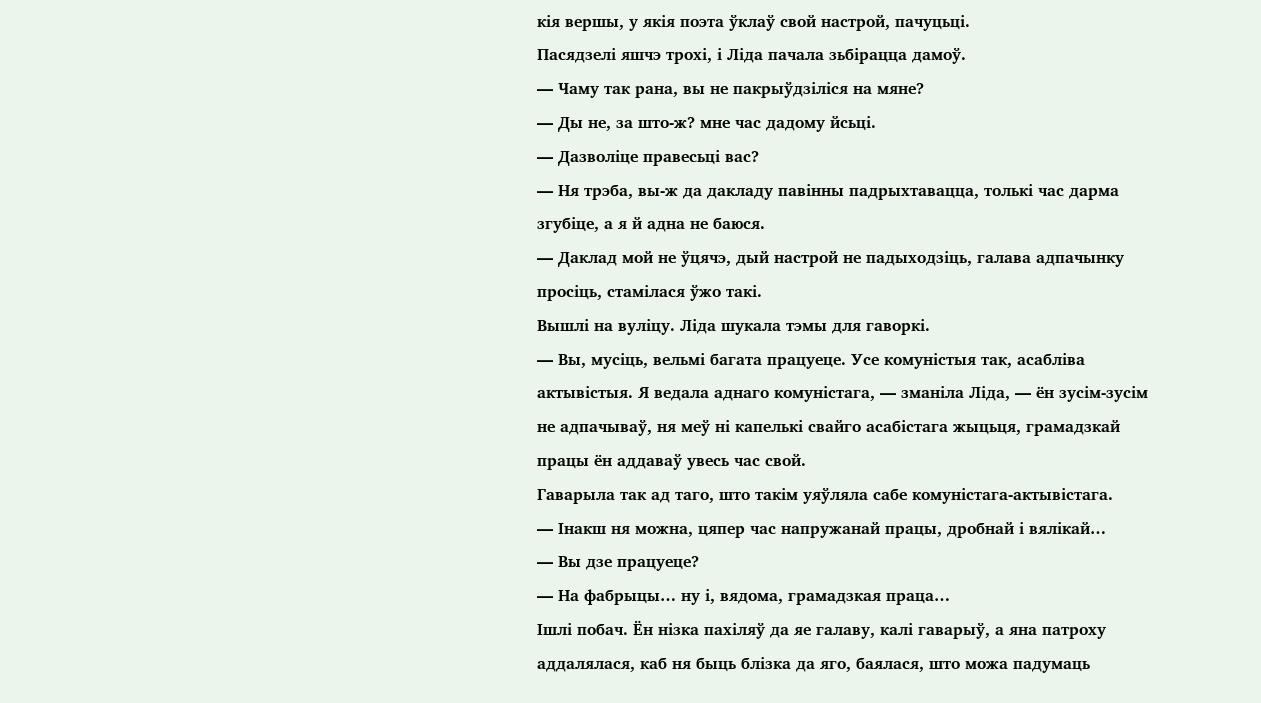кія вершы, у якія поэта ўклаў свой настрой, пачуцьці.
Пасядзелі яшчэ трохі, і Ліда пачала зьбірацца дамоў.
— Чаму так рана, вы не пакрыўдзіліся на мяне?
— Ды не, за што-ж? мне час дадому йсьці.
— Дазволіце правесьці вас?
— Ня трэба, вы-ж да дакладу павінны падрыхтавацца, толькі час дарма згубіце, а я й адна не баюся.
— Даклад мой не ўцячэ, дый настрой не падыходзіць, галава адпачынку просіць, стамілася ўжо такі.
Вышлі на вуліцу. Ліда шукала тэмы для гаворкі.
— Вы, мусіць, вельмі багата працуеце. Усе комуністыя так, асабліва актывістыя. Я ведала аднаго комуністага, — зманіла Ліда, — ён зусім-зусім не адпачываў, ня меў ні капелькі свайго асабістага жыцьця, грамадзкай працы ён аддаваў увесь час свой.
Гаварыла так ад таго, што такім уяўляла сабе комуністага-актывістага.
— Інакш ня можна, цяпер час напружанай працы, дробнай і вялікай…
— Вы дзе працуеце?
— На фабрыцы… ну і, вядома, грамадзкая праца…
Ішлі побач. Ён нізка пахіляў да яе галаву, калі гаварыў, а яна патроху аддалялася, каб ня быць блізка да яго, баялася, што можа падумаць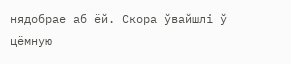нядобрае аб ёй. Скора ўвайшлі ў цёмную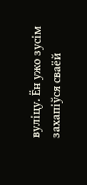вуліцу. Ён ужо зусім захапіўся сваёй